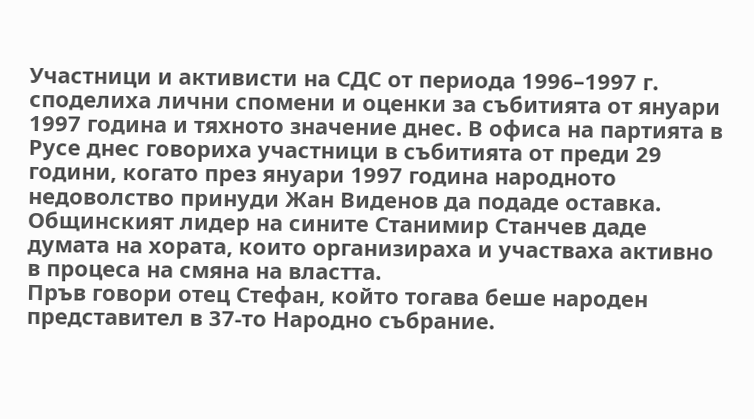Участници и активисти на СДС от периода 1996–1997 г. споделиха лични спомени и оценки за събитията от януари 1997 година и тяхното значение днес. В офиса на партията в Русе днес говориха участници в събитията от преди 29 години, когато през януари 1997 година народното недоволство принуди Жан Виденов да подаде оставка. Общинският лидер на сините Станимир Станчев даде думата на хората, които организираха и участваха активно в процеса на смяна на властта.
Пръв говори отец Стефан, който тогава беше народен представител в 37-то Народно събрание.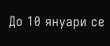До 10 януари се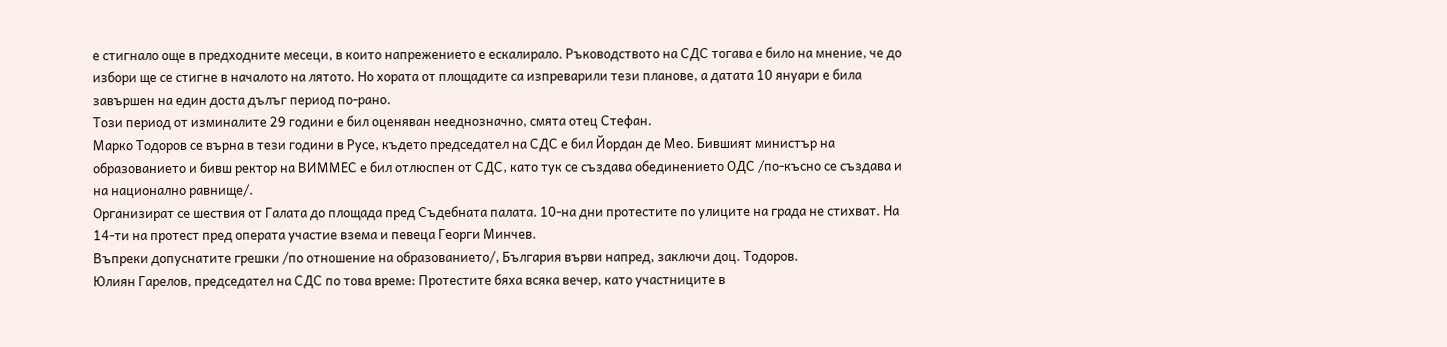е стигнало още в предходните месеци, в които напрежението е ескалирало. Ръководството на СДС тогава е било на мнение, че до избори ще се стигне в началото на лятото. Но хората от площадите са изпреварили тези планове, а датата 10 януари е била завършен на един доста дълъг период по-рано.
Този период от изминалите 29 години е бил оценяван нееднозначно, смята отец Стефан.
Марко Тодоров се върна в тези години в Русе, където председател на СДС е бил Йордан де Мео. Бившият министър на образованието и бивш ректор на ВИММЕС е бил отлюспен от СДС, като тук се създава обединението ОДС /по-късно се създава и на национално равнище/.
Организират се шествия от Галата до площада пред Съдебната палата. 10-на дни протестите по улиците на града не стихват. На 14-ти на протест пред операта участие взема и певеца Георги Минчев.
Въпреки допуснатите грешки /по отношение на образованието/, България върви напред, заключи доц. Тодоров.
Юлиян Гарелов, председател на СДС по това време: Протестите бяха всяка вечер, като участниците в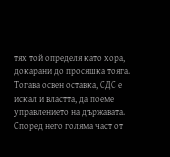тях той определя като хора, докарани до просяшка тояга. Тогава освен оставка, СДС е искал и властта, да поеме управлението на държавата.
Според него голяма част от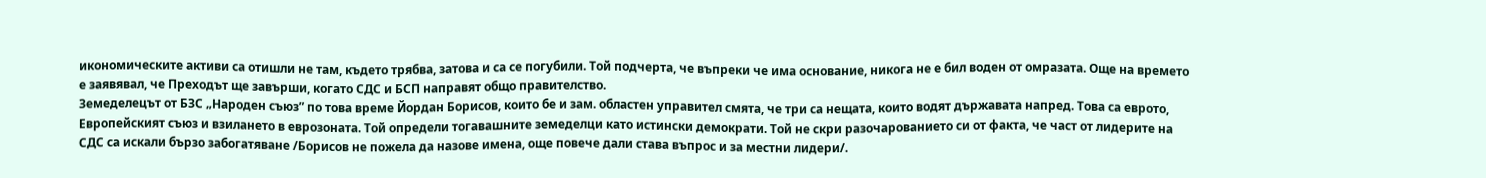икономическите активи са отишли не там, където трябва, затова и са се погубили. Той подчерта, че въпреки че има основание, никога не е бил воден от омразата. Още на времето е заявявал, че Преходът ще завърши, когато СДС и БСП направят общо правителство.
Земеделецът от БЗС „Народен съюз” по това време Йордан Борисов, които бе и зам. областен управител смята, че три са нещата, които водят държавата напред. Това са еврото, Европейският съюз и взилането в еврозоната. Той определи тогавашните земеделци като истински демократи. Той не скри разочарованието си от факта, че част от лидерите на СДС са искали бързо забогатяване /Борисов не пожела да назове имена, още повече дали става въпрос и за местни лидери/.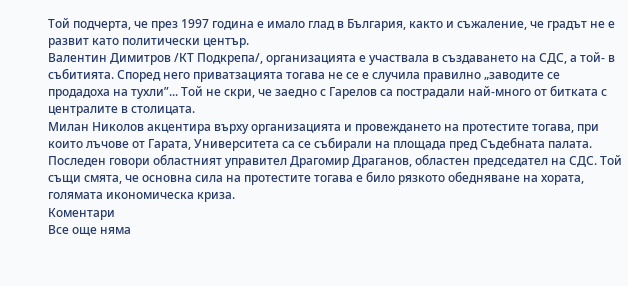Той подчерта, че през 1997 година е имало глад в България, както и съжаление, че градът не е развит като политически център.
Валентин Димитров /КТ Подкрепа/, организацията е участвала в създаването на СДС, а той- в събитията. Според него приватзацията тогава не се е случила правилно „заводите се продадоха на тухли”... Той не скри, че заедно с Гарелов са пострадали най-много от битката с централите в столицата.
Милан Николов акцентира върху организацията и провеждането на протестите тогава, при които лъчове от Гарата, Университета са се събирали на площада пред Съдебната палата.
Последен говори областният управител Драгомир Драганов, областен председател на СДС. Той същи смята, че основна сила на протестите тогава е било рязкото обедняване на хората, голямата икономическа криза.
Коментари
Все още няма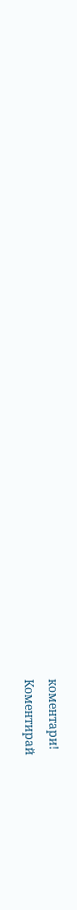коментари!
Коментирай